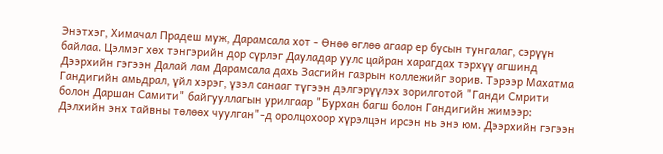Энэтхэг, Химачал Прадеш муж, Дарамсала хот - Өнөө өглөө агаар ер бусын тунгалаг, сэрүүн байлаа. Цэлмэг хөх тэнгэрийн дор сүрлэг Дауладар уулс цайран харагдах тэрхүү агшинд Дээрхийн гэгээн Далай лам Дарамсала дахь Засгийн газрын коллежийг зорив. Тэрээр Махатма Гандигийн амьдрал, үйл хэрэг, үзэл санааг түгээн дэлгэрүүлэх зорилготой "Ганди Смрити болон Даршан Самити" байгууллагын урилгаар "Бурхан багш болон Гандигийн жимээр: Дэлхийн энх тайвны төлөөх чуулган"-д оролцохоор хүрэлцэн ирсэн нь энэ юм. Дээрхийн гэгээн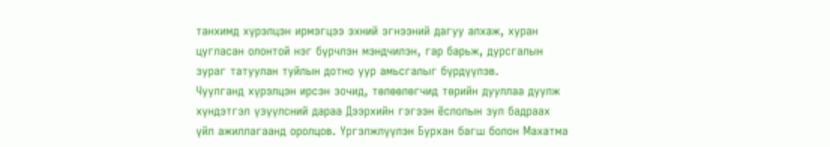танхимд хүрэлцэн ирмэгцээ эхний эгнээний дагуу алхаж, хуран цугласан олонтой нэг бүрчлэн мэндчилэн, гар барьж, дурсгалын зураг татуулан туйлын дотно уур амьсгалыг бүрдүүлэв.
Чуулганд хүрэлцэн ирсэн зочид, төлөөлөгчид төрийн дууллаа дуулж хүндэтгэл үзүүлсний дараа Дээрхийн гэгээн ёслолын зул бадраах үйл ажиллагаанд оролцов. Үргэлжлүүлэн Бурхан багш болон Махатма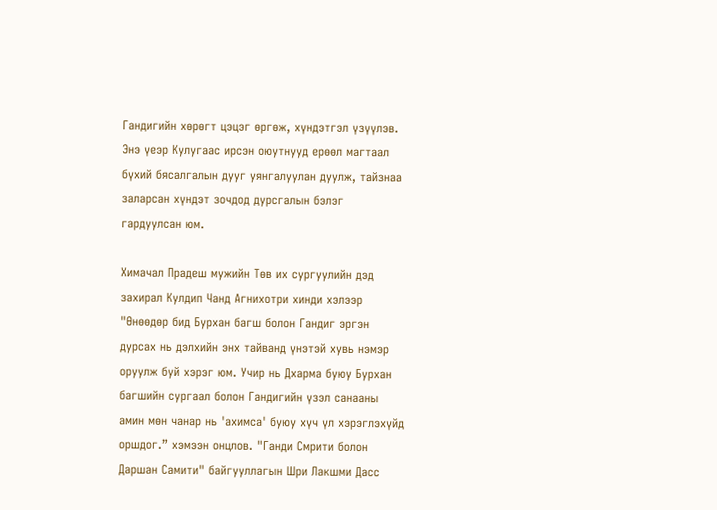Гандигийн хөрөгт цэцэг өргөж, хүндэтгэл үзүүлэв. Энэ үеэр Кулугаас ирсэн оюутнууд ерөөл магтаал бүхий бясалгалын дууг уянгалуулан дуулж, тайзнаа заларсан хүндэт зочдод дурсгалын бэлэг гардуулсан юм.

Химачал Прадеш мужийн Төв их сургуулийн дэд захирал Кулдип Чанд Агнихотри хинди хэлээр "Өнөөдөр бид Бурхан багш болон Гандиг эргэн дурсах нь дэлхийн энх тайванд үнэтэй хувь нэмэр оруулж буй хэрэг юм. Учир нь Дхарма буюу Бурхан багшийн сургаал болон Гандигийн үзэл санааны амин мөн чанар нь 'ахимса' буюу хүч үл хэрэглэхүйд оршдог.” хэмээн онцлов. "Ганди Смрити болон Даршан Самити" байгууллагын Шри Лакшми Дасс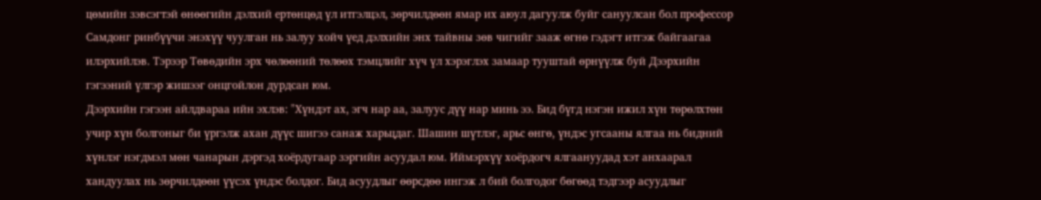цөмийн зэвсэгтэй өнөөгийн дэлхий ертөнцөд үл итгэлцэл, зөрчилдөөн ямар их аюул дагуулж буйг сануулсан бол профессор Самдонг ринбүүчи энэхүү чуулган нь залуу хойч үед дэлхийн энх тайвны зөв чигийг зааж өгнө гэдэгт итгэж байгаагаа илэрхийлэв. Тэрээр Төвөдийн эрх чөлөөний төлөөх тэмцлийг хүч үл хэрэглэх замаар тууштай өрнүүлж буй Дээрхийн гэгээний үлгэр жишээг онцгойлон дурдсан юм.
Дээрхийн гэгээн айлдвараа ийн эхлэв: "Хүндэт ах, эгч нар аа, залуус дүү нар минь ээ. Бид бүгд нэгэн ижил хүн төрөлхтөн учир хүн болгоныг би үргэлж ахан дүүс шигээ санаж харьцдаг. Шашин шүтлэг, арьс өнгө, үндэс угсааны ялгаа нь бидний хүнлэг нэгдмэл мөн чанарын дэргэд хоёрдугаар зэргийн асуудал юм. Иймэрхүү хоёрдогч ялгаануудад хэт анхаарал хандуулах нь зөрчилдөөн үүсэх үндэс болдог. Бид асуудлыг өөрсдөө ингэж л бий болгодог бөгөөд тэдгээр асуудлыг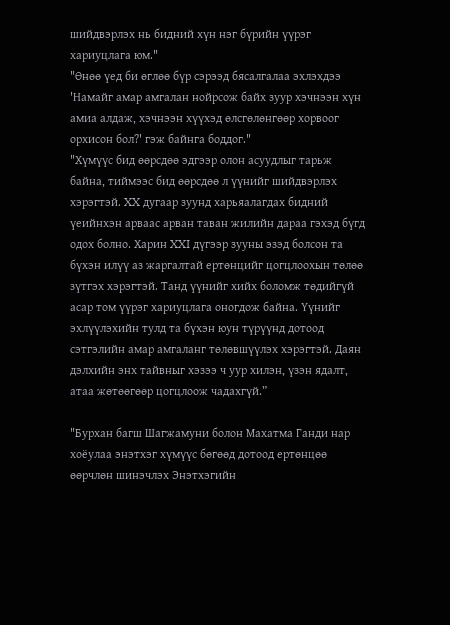шийдвэрлэх нь бидний хүн нэг бүрийн үүрэг хариуцлага юм."
"Өнөө үед би өглөө бүр сэрээд бясалгалаа эхлэхдээ 'Намайг амар амгалан нойрсож байх зуур хэчнээн хүн амиа алдаж, хэчнээн хүүхэд өлсгөлөнгөөр хорвоог орхисон бол?' гэж байнга боддог."
"Хүмүүс бид өөрсдөө эдгээр олон асуудлыг тарьж байна, тиймээс бид өөрсдөө л үүнийг шийдвэрлэх хэрэгтэй. XX дугаар зуунд харьяалагдах бидний үеийнхэн арваас арван таван жилийн дараа гэхэд бүгд одох болно. Харин XXI дүгээр зууны эзэд болсон та бүхэн илүү аз жаргалтай ертөнцийг цогцлоохын төлөө зүтгэх хэрэгтэй. Танд үүнийг хийх боломж төдийгүй асар том үүрэг хариуцлага оногдож байна. Үүнийг эхлүүлэхийн тулд та бүхэн юун түрүүнд дотоод сэтгэлийн амар амгаланг төлөвшүүлэх хэрэгтэй. Даян дэлхийн энх тайвныг хэзээ ч уур хилэн, үзэн ядалт, атаа жөтөөгөөр цогцлоож чадахгүй.”

"Бурхан багш Шагжамуни болон Махатма Ганди нар хоёулаа энэтхэг хүмүүс бөгөөд дотоод ертөнцөө өөрчлөн шинэчлэх Энэтхэгийн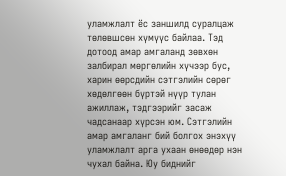уламжлалт ёс заншилд суралцаж төлөвшсөн хүмүүс байлаа. Тэд дотоод амар амгаланд зөвхөн залбирал мөргөлийн хүчээр бус, харин өөрсдийн сэтгэлийн сөрөг хөдөлгөөн бүртэй нүүр тулан ажиллаж, тэдгээрийг засаж чадсанаар хүрсэн юм. Сэтгэлийн амар амгаланг бий болгох энэхүү уламжлалт арга ухаан өнөөдөр нэн чухал байна. Юу биднийг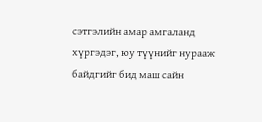сэтгэлийн амар амгаланд хүргэдэг, юу түүнийг нурааж байдгийг бид маш сайн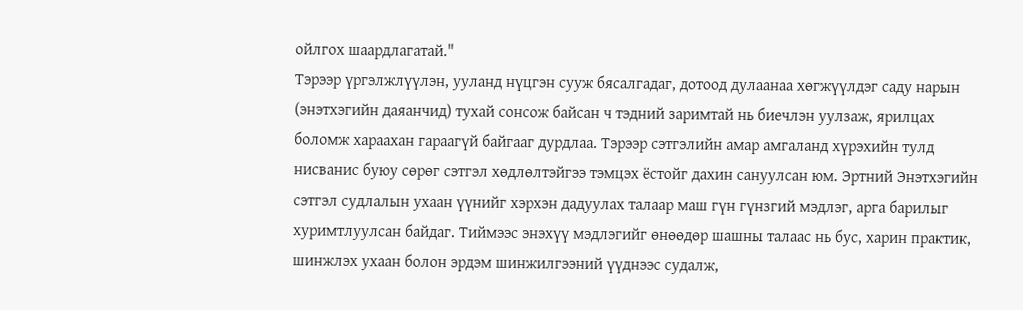ойлгох шаардлагатай."
Тэрээр үргэлжлүүлэн, ууланд нүцгэн сууж бясалгадаг, дотоод дулаанаа хөгжүүлдэг саду нарын (энэтхэгийн даяанчид) тухай сонсож байсан ч тэдний заримтай нь биечлэн уулзаж, ярилцах боломж хараахан гараагүй байгааг дурдлаа. Тэрээр сэтгэлийн амар амгаланд хүрэхийн тулд нисванис буюу сөрөг сэтгэл хөдлөлтэйгээ тэмцэх ёстойг дахин сануулсан юм. Эртний Энэтхэгийн сэтгэл судлалын ухаан үүнийг хэрхэн дадуулах талаар маш гүн гүнзгий мэдлэг, арга барилыг хуримтлуулсан байдаг. Тиймээс энэхүү мэдлэгийг өнөөдөр шашны талаас нь бус, харин практик, шинжлэх ухаан болон эрдэм шинжилгээний үүднээс судалж,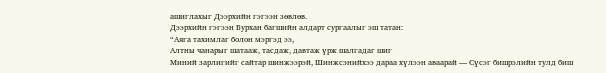ашиглахыг Дээрхийн гэгээн зөвлөв.
Дээрхийн гэгээн Бурхан багшийн алдарт сургаалыг эш татан:
“Аяга тахимлаг болон мэргэд ээ,
Алтны чанарыг шатааж, тасдаж, давтаж үрж шалгадаг шиг
Миний зарлигийг сайтар шинжээрэй, Шинжсэнийхээ дараа хүлээн аваарай — Сүсэг бишрэлийн тулд биш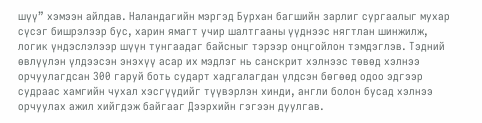шүү” хэмээн айлдав. Наландагийн мэргэд Бурхан багшийн зарлиг сургаалыг мухар сүсэг бишрэлээр бус, харин ямагт учир шалтгааны үүднээс нягтлан шинжилж, логик үндэслэлээр шүүн тунгаадаг байсныг тэрээр онцгойлон тэмдэглэв. Тэдний өвлүүлэн үлдээсэн энэхүү асар их мэдлэг нь санскрит хэлнээс төвөд хэлнээ орчуулагдсан 300 гаруй боть сударт хадгалагдан үлдсэн бөгөөд одоо эдгээр судраас хамгийн чухал хэсгүүдийг түүвэрлэн хинди, англи болон бусад хэлнээ орчуулах ажил хийгдэж байгааг Дээрхийн гэгээн дуулгав.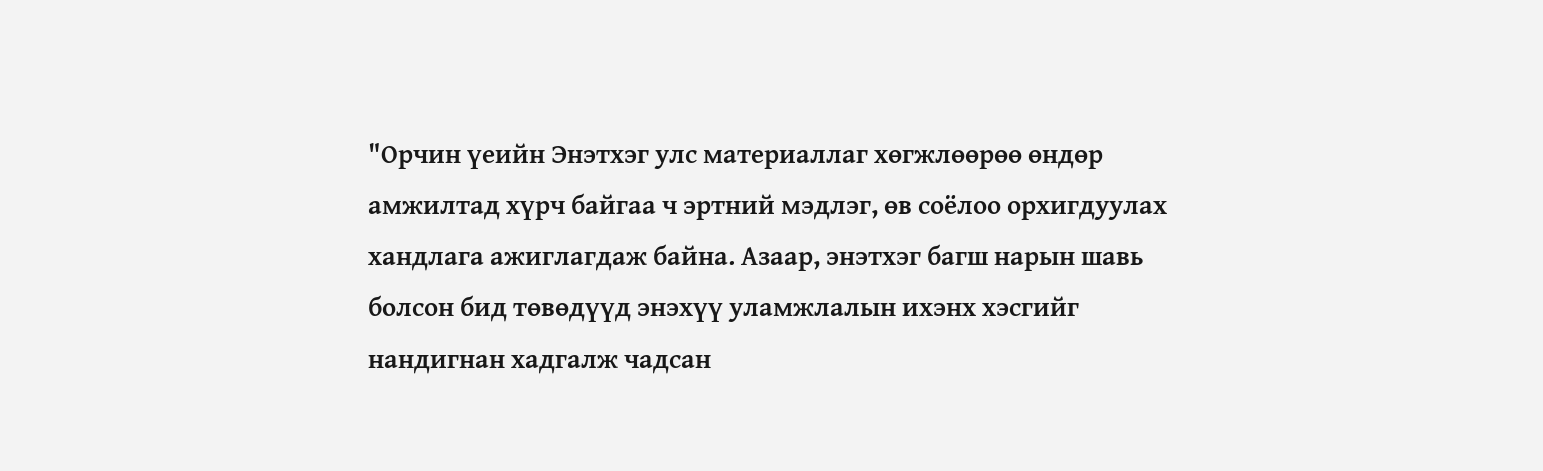"Орчин үеийн Энэтхэг улс материаллаг хөгжлөөрөө өндөр амжилтад хүрч байгаа ч эртний мэдлэг, өв соёлоо орхигдуулах хандлага ажиглагдаж байна. Азаар, энэтхэг багш нарын шавь болсон бид төвөдүүд энэхүү уламжлалын ихэнх хэсгийг нандигнан хадгалж чадсан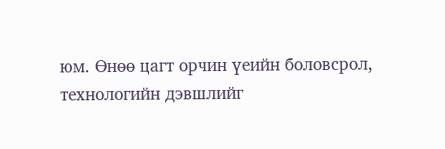юм. Өнөө цагт орчин үеийн боловсрол, технологийн дэвшлийг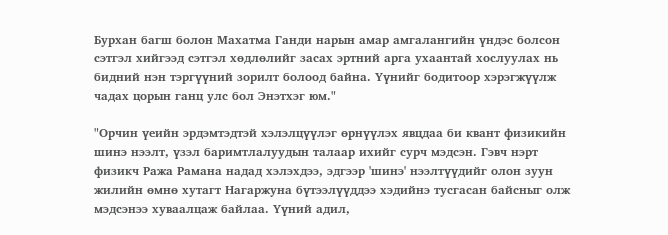Бурхан багш болон Махатма Ганди нарын амар амгалангийн үндэс болсон сэтгэл хийгээд сэтгэл хөдлөлийг засах эртний арга ухаантай хослуулах нь бидний нэн тэргүүний зорилт болоод байна. Үүнийг бодитоор хэрэгжүүлж чадах цорын ганц улс бол Энэтхэг юм."

"Орчин үеийн эрдэмтэдтэй хэлэлцүүлэг өрнүүлэх явцдаа би квант физикийн шинэ нээлт, үзэл баримтлалуудын талаар ихийг сурч мэдсэн. Гэвч нэрт физикч Ража Рамана надад хэлэхдээ, эдгээр 'шинэ' нээлтүүдийг олон зуун жилийн өмнө хутагт Нагаржуна бүтээлүүддээ хэдийнэ тусгасан байсныг олж мэдсэнээ хуваалцаж байлаа. Үүний адил,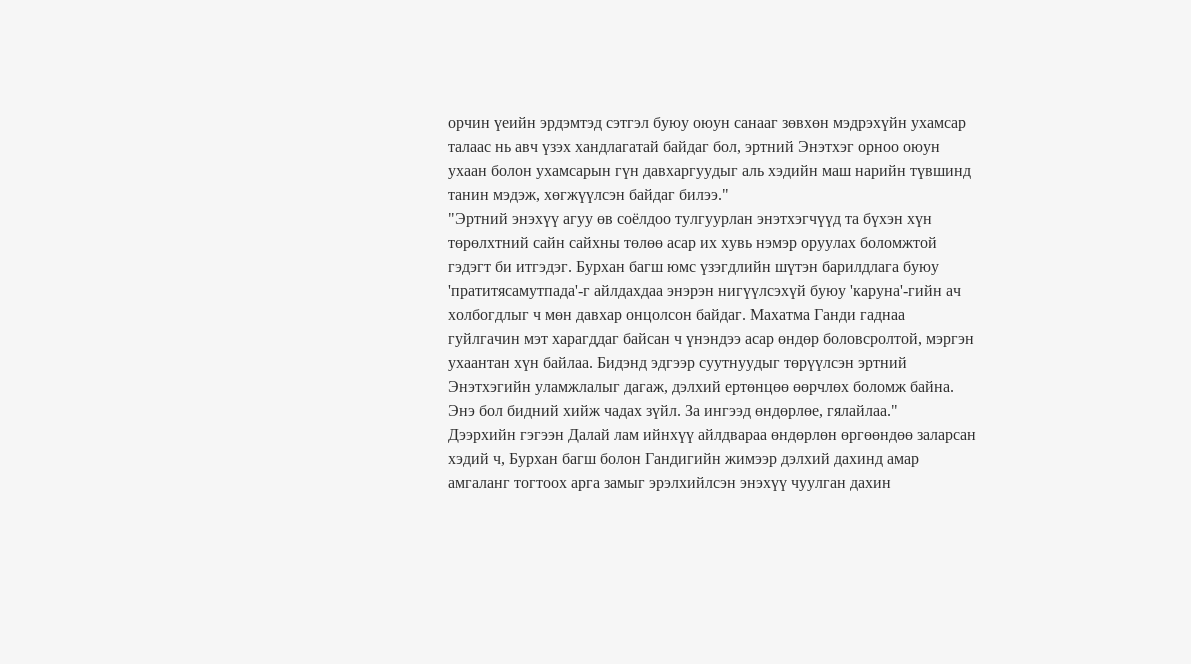орчин үеийн эрдэмтэд сэтгэл буюу оюун санааг зөвхөн мэдрэхүйн ухамсар талаас нь авч үзэх хандлагатай байдаг бол, эртний Энэтхэг орноо оюун ухаан болон ухамсарын гүн давхаргуудыг аль хэдийн маш нарийн түвшинд танин мэдэж, хөгжүүлсэн байдаг билээ."
"Эртний энэхүү агуу өв соёлдоо тулгуурлан энэтхэгчүүд та бүхэн хүн төрөлхтний сайн сайхны төлөө асар их хувь нэмэр оруулах боломжтой гэдэгт би итгэдэг. Бурхан багш юмс үзэгдлийн шүтэн барилдлага буюу 'пратитясамутпада'-г айлдахдаа энэрэн нигүүлсэхүй буюу 'каруна'-гийн ач холбогдлыг ч мөн давхар онцолсон байдаг. Махатма Ганди гаднаа гуйлгачин мэт харагддаг байсан ч үнэндээ асар өндөр боловсролтой, мэргэн ухаантан хүн байлаа. Бидэнд эдгээр суутнуудыг төрүүлсэн эртний Энэтхэгийн уламжлалыг дагаж, дэлхий ертөнцөө өөрчлөх боломж байна. Энэ бол бидний хийж чадах зүйл. За ингээд өндөрлөе, гялайлаа."
Дээрхийн гэгээн Далай лам ийнхүү айлдвараа өндөрлөн өргөөндөө заларсан хэдий ч, Бурхан багш болон Гандигийн жимээр дэлхий дахинд амар амгаланг тогтоох арга замыг эрэлхийлсэн энэхүү чуулган дахин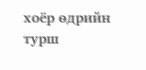хоёр өдрийн турш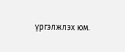үргэлжлэх юм.